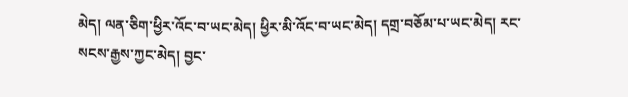མེད། ལན་ཅིག་ཕྱིར་འོང་བ་ཡང་མེད། ཕྱིར་མི་འོང་བ་ཡང་མེད། དགྲ་བཅོམ་པ་ཡང་མེད། རང་སངས་རྒྱས་ཀྱང་མེད། བྱང་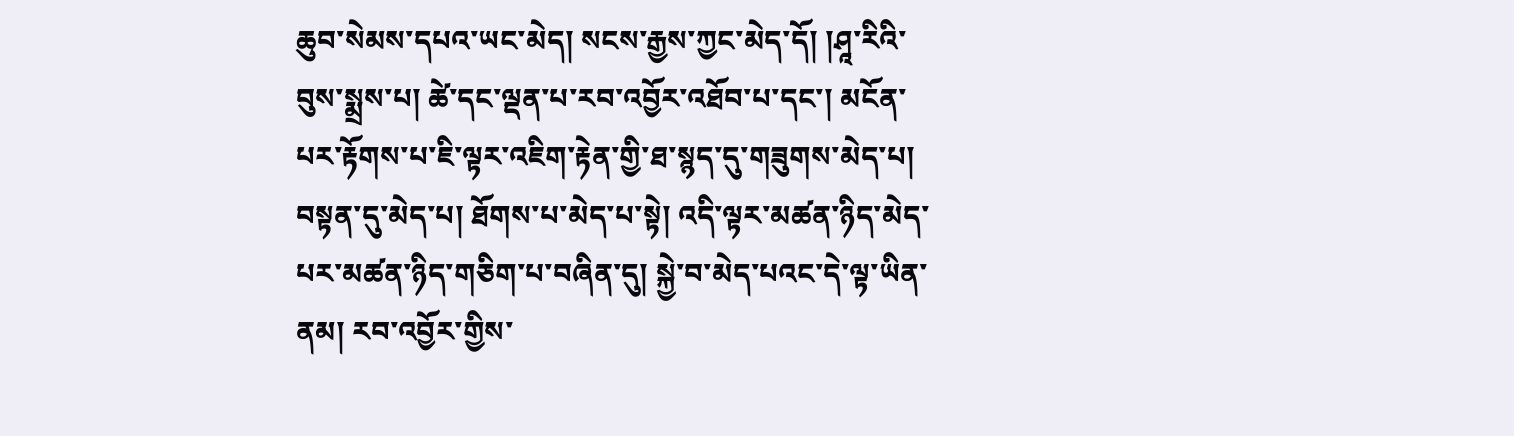ཆུབ་སེམས་དཔའ་ཡང་མེད། སངས་རྒྱས་ཀྱང་མེད་དོ། །ཤཱ་རིའི་བུས་སྨྲས་པ། ཚེ་དང་ལྡན་པ་རབ་འབྱོར་འཐོབ་པ་དང་། མངོན་པར་རྟོགས་པ་ཇི་ལྟར་འཇིག་རྟེན་གྱི་ཐ་སྙད་དུ་གཟུགས་མེད་པ། བསྟན་དུ་མེད་པ། ཐོགས་པ་མེད་པ་སྟེ། འདི་ལྟར་མཚན་ཉིད་མེད་པར་མཚན་ཉིད་གཅིག་པ་བཞིན་དུ། སྐྱེ་བ་མེད་པའང་དེ་ལྟ་ཡིན་ནམ། རབ་འབྱོར་གྱིས་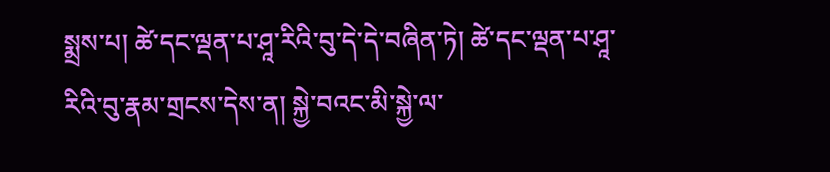སྨྲས་པ། ཚེ་དང་ལྡན་པ་ཤཱ་རིའི་བུ་དེ་དེ་བཞིན་ཏེ། ཚེ་དང་ལྡན་པ་ཤཱ་རིའི་བུ་རྣམ་གྲངས་དེས་ན། སྐྱེ་བའང་མི་སྐྱེ་ལ་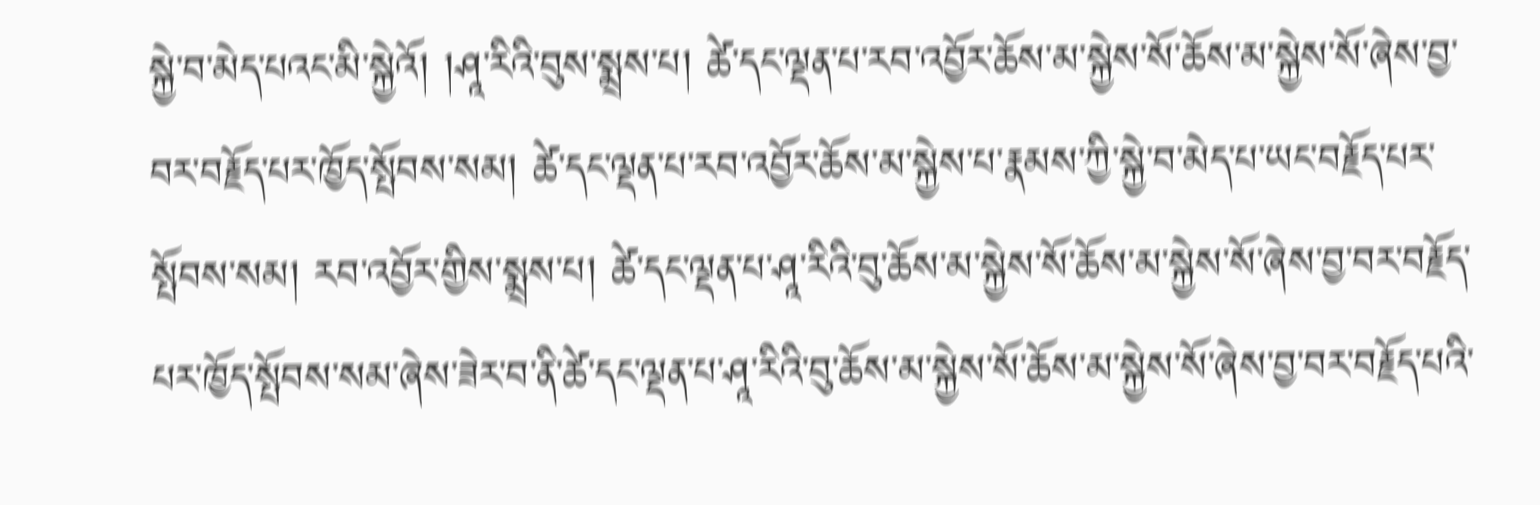སྐྱེ་བ་མེད་པའང་མི་སྐྱེའོ། །ཤཱ་རིའི་བུས་སྨྲས་པ། ཚེ་དང་ལྡན་པ་རབ་འབྱོར་ཆོས་མ་སྐྱེས་སོ་ཆོས་མ་སྐྱེས་སོ་ཞེས་བྱ་བར་བརྗོད་པར་ཁྱོད་སྤོབས་སམ། ཚེ་དང་ལྡན་པ་རབ་འབྱོར་ཆོས་མ་སྐྱེས་པ་རྣམས་ཀྱི་སྐྱེ་བ་མེད་པ་ཡང་བརྗོད་པར་སྤོབས་སམ། རབ་འབྱོར་གྱིས་སྨྲས་པ། ཚེ་དང་ལྡན་པ་ཤཱ་རིའི་བུ་ཆོས་མ་སྐྱེས་སོ་ཆོས་མ་སྐྱེས་སོ་ཞེས་བྱ་བར་བརྗོད་པར་ཁྱོད་སྤོབས་སམ་ཞེས་ཟེར་བ་ནི་ཚེ་དང་ལྡན་པ་ཤཱ་རིའི་བུ་ཆོས་མ་སྐྱེས་སོ་ཆོས་མ་སྐྱེས་སོ་ཞེས་བྱ་བར་བརྗོད་པའི་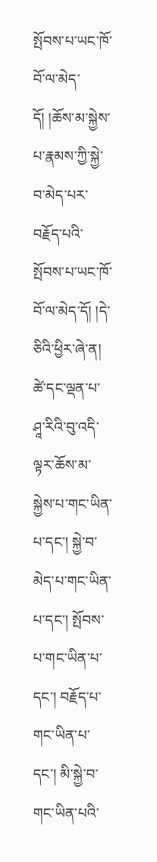སྤོབས་པ་ཡང་ཁོ་བོ་ལ་མེད་དོ། །ཆོས་མ་སྐྱེས་པ་རྣམས་ཀྱི་སྐྱེ་བ་མེད་པར་བརྗོད་པའི་སྤོབས་པ་ཡང་ཁོ་བོ་ལ་མེད་དོ། །དེ་ཅིའི་ཕྱིར་ཞེ་ན། ཚེ་དང་ལྡན་པ་ཤཱ་རིའི་བུ་འདི་ལྟར་ཆོས་མ་སྐྱེས་པ་གང་ཡིན་པ་དང་། སྐྱེ་བ་མེད་པ་གང་ཡིན་པ་དང་། སྤོབས་པ་གང་ཡིན་པ་དང་། བརྗོད་པ་གང་ཡིན་པ་དང་། མི་སྐྱེ་བ་གང་ཡིན་པའི་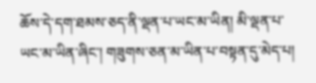ཆོས་དེ་དག་ཐམས་ཅད་ནི་ལྡན་པ་ཡང་མ་ཡིན། མི་ལྡན་པ་ཡང་མ་ཡིན་ཞིང་། གཟུགས་ཅན་མ་ཡིན་པ་བསྟན་དུ་མེད་པ།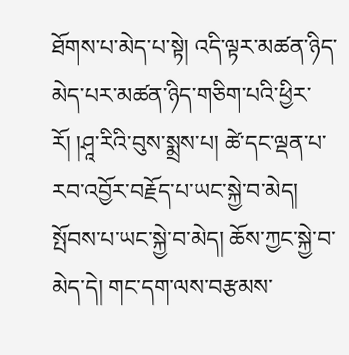ཐོགས་པ་མེད་པ་སྟེ། འདི་ལྟར་མཚན་ཉིད་མེད་པར་མཚན་ཉིད་གཅིག་པའི་ཕྱིར་རོ། །ཤཱ་རིའི་བུས་སྨྲས་པ། ཚེ་དང་ལྡན་པ་རབ་འབྱོར་བརྗོད་པ་ཡང་སྐྱེ་བ་མེད། སྤོབས་པ་ཡང་སྐྱེ་བ་མེད། ཆོས་ཀྱང་སྐྱེ་བ་མེད་དེ། གང་དག་ལས་བརྩམས་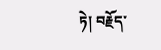ཏེ། བརྗོད་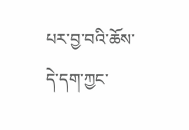པར་བྱ་བའི་ཆོས་དེ་དག་ཀྱང་